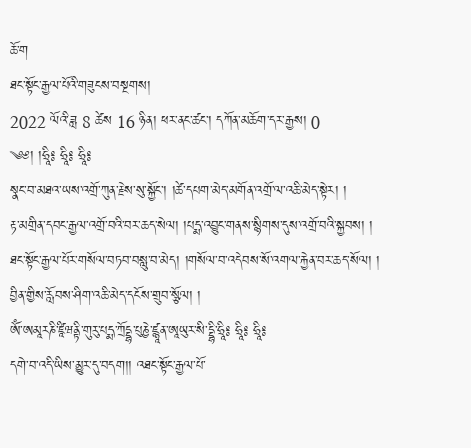ཆོ་ག
ཐང་སྟོང་རྒྱལ་པོའི་གཟུངས་བསྔགས།
2022 ལོའི་ཟླ 8 ཚེས 16 ཉིན། ཕར་ནང་ཚང་། དཀོན་མཆོག་དར་རྒྱས། 0
༄༅། །ཧྲཱི༔ ཧྲཱི༔ ཧྲཱི༔
སྣང་བ་མཐའ་ཡས་འགྲོ་ཀུན་རྗེས་སུ་སྐྱོང་། །ཚེ་དཔག་མེད་མགོན་འགྲོ་ལ་འཆི་མེད་སྟེར། །
རྟ་མགྲིན་དབང་རྒྱལ་འགྲོ་བའི་བར་ཆད་སེལ། །པདྨ་འབྱུང་གནས་སྙིགས་དུས་འགྲོ་བའི་སྐྱབས། །
ཐང་སྟོང་རྒྱལ་པོར་གསོལ་བཏབ་བསླུ་བ་མེད། །གསོལ་བ་འདེབས་སོ་འགལ་རྐྱེན་བར་ཆད་སོལ། །
བྱིན་གྱིས་རློབས་ཤིག་འཆི་མེད་དངོས་གྲུབ་སྩོལ། །
ཨོཾ་ཨམཱརཎི་ཛཱིཝནྟི་གུརུ་པདྨ་ཀྲོདྡྷ་པུཎྱེ་ཛྙཱན་ཨཱཡུར་སི་དྡྷི་ཧྲཱི༔ ཧྲཱི༔ ཧྲཱི༔
དགེ་བ་འདི་ཡིས་མྱུར་དུ་བདག།། འཐང་སྟོང་རྒྱལ་པོ་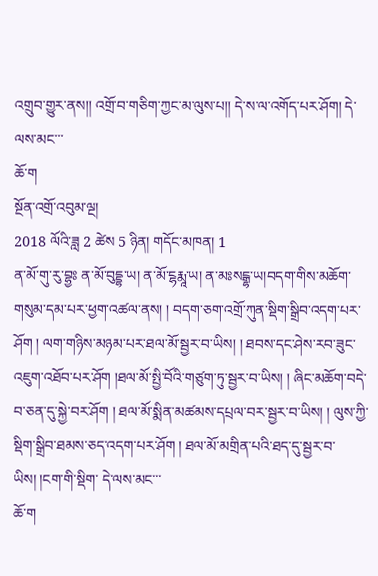འགྲུབ་གྱུར་ནས།། འགྲོ་བ་གཅིག་ཀྱང་མ་ལུས་པ།། དེ་ས་ལ་འགོད་པར་ཤོག། དེ་ལས་མང་་་
ཆོ་ག
སྔོན་འགྲོ་འབུམ་ལྔ།
2018 ལོའི་ཟླ 2 ཚེས 5 ཉིན། གདོང་མཁན། 1
ན་མོ་གུ་རུ་བྷྱཿ ན་མོ་བུདྡྷ་ཡ། ན་མོ་ངྷརྨཱ་ཡ། ན་མཿསངྒྷ་ཡ།བདག་གིས་མཆོག་གསུམ་དམ་པར་ཕྱག་འཚལ་ནས། ། བདག་ཅག་འགྲོ་ཀུན་སྡིག་སྒྲིབ་འདག་པར་ཤོག ། ལག་གཉིས་མཉམ་པར་ཐལ་མོ་སྦྱར་བ་ཡིས། ། ཐབས་དང་ཤེས་རབ་ཟུང་འཇུག་འཐོབ་པར་ཤོག །ཐལ་མོ་སྤྱི་བོའི་གཙུག་ཏུ་སྦྱར་བ་ཡིས། ། ཞིང་མཆོག་བདེ་བ་ཅན་དུ་སྐྱེ་བར་ཤོག ། ཐལ་མོ་སྨིན་མཚམས་དཔྲལ་བར་སྦྱར་བ་ཡིས། ། ལུས་ཀྱི་སྡིག་སྒྲིབ་ཐམས་ཅད་འདག་པར་ཤོག ། ཐལ་མོ་མགྲིན་པའི་ཐད་དུ་སྦྱར་བ་ཡིས། །ངག་གི་སྡིག་ དེ་ལས་མང་་་
ཆོ་ག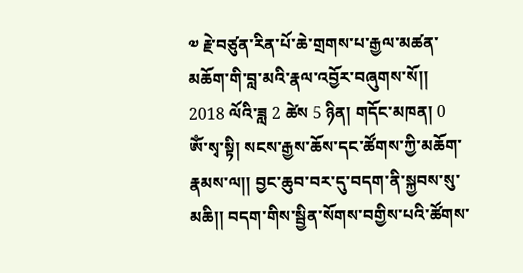༧ རྗེ་བཙུན་རིན་པོ་ཆེ་གྲགས་པ་རྒྱལ་མཚན་མཆོག་གི་བླ་མའི་རྣལ་འབྱོར་བཞུགས་སོ།།
2018 ལོའི་ཟླ 2 ཚེས 5 ཉིན། གདོང་མཁན། 0
ཨོཾ་སྭ་སྟི། སངས་རྒྱས་ཆོས་དང་ཚོགས་ཀྱི་མཆོག་རྣམས་ལ།། བྱང་ཆུབ་བར་དུ་བདག་ནི་སྐྱབས་སུ་མཆི།། བདག་གིས་སྦྱིན་སོགས་བགྱིས་པའི་ཚོགས་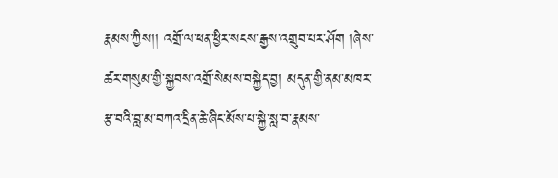རྣམས་ཀྱིས།། འགྲོ་ལ་ཕན་ཕྱིར་སངས་རྒྱས་འགྲུབ་པར་ཤོག །ཞེས་ཚར་གསུམ་གྱི་སྐྱབས་འགྲོ་སེམས་བསྐྱེད་བྱ། མདུན་གྱི་ནམ་མཁར་རྩ་བའི་བླ་མ་བཀའ་དྲིན་ཆེ་ཞིང་མོས་པ་སྐྱེ་སླ་བ་རྣམས་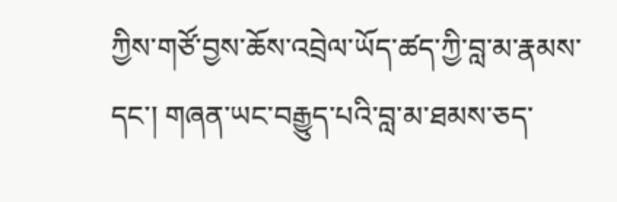ཀྱིས་གཙོ་བྱས་ཆོས་འབྲེལ་ཡོད་ཚད་ཀྱི་བླ་མ་རྣམས་དང་། གཞན་ཡང་བརྒྱུད་པའི་བླ་མ་ཐམས་ཅད་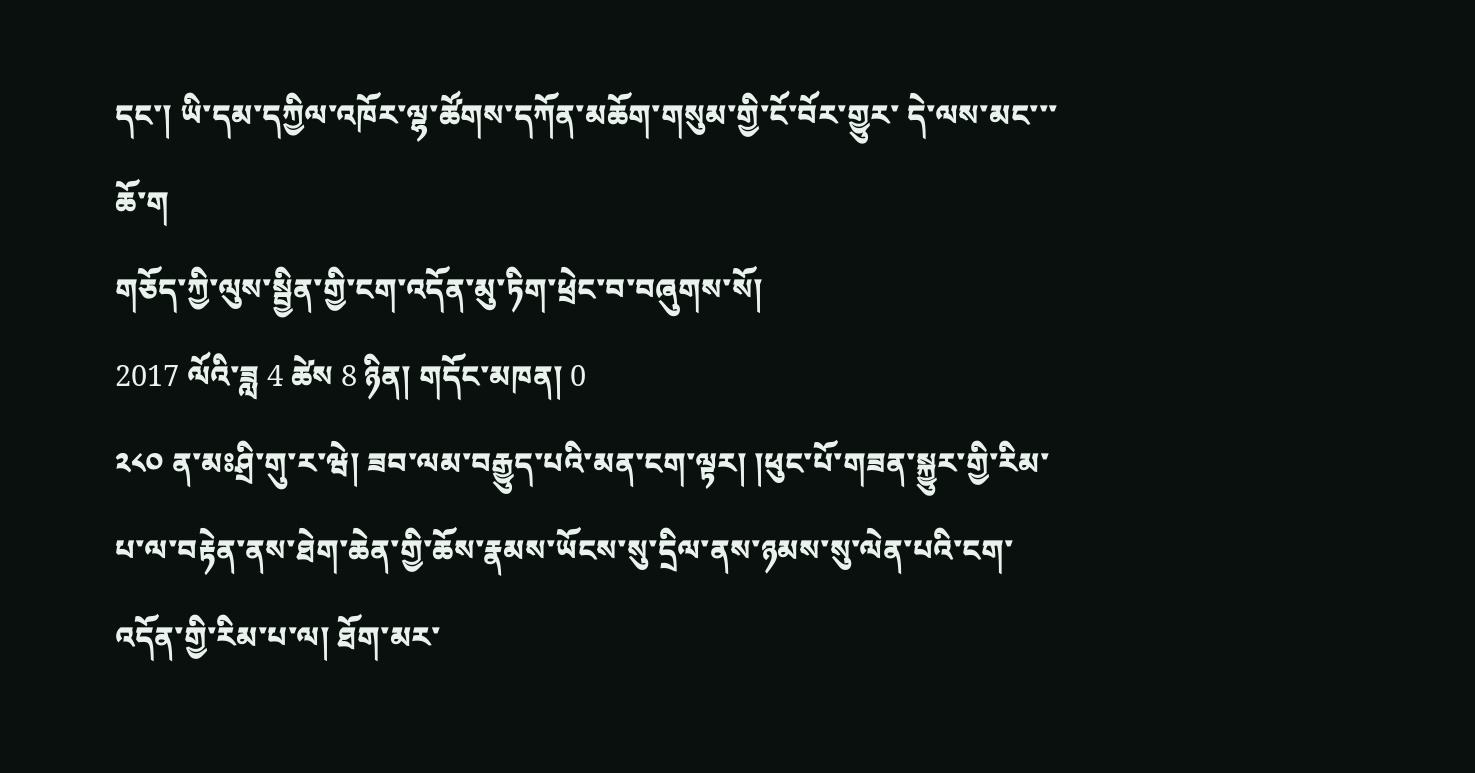དང་། ཡི་དམ་དཀྱིལ་འཁོར་ལྷ་ཚོགས་དཀོན་མཆོག་གསུམ་གྱི་ངོ་བོར་གྱུར་ དེ་ལས་མང་་་
ཆོ་ག
གཅོད་ཀྱི་ལུས་སྦྱིན་གྱི་ངག་འདོན་མུ་ཏིག་ཕྲེང་བ་བཞུགས་སོ།
2017 ལོའི་ཟླ 4 ཚེས 8 ཉིན། གདོང་མཁན། 0
༢༨༠ ན་མཿཤྲི་གུ་ར་ཝེ། ཟབ་ལམ་བརྒྱུད་པའི་མན་ངག་ལྟར། །ཕུང་པོ་གཟན་སྐྱུར་གྱི་རིམ་པ་ལ་བརྟེན་ནས་ཐེག་ཆེན་གྱི་ཆོས་རྣམས་ཡོངས་སུ་དྲིལ་ནས་ཉམས་སུ་ལེན་པའི་ངག་འདོན་གྱི་རིམ་པ་ལ། ཐོག་མར་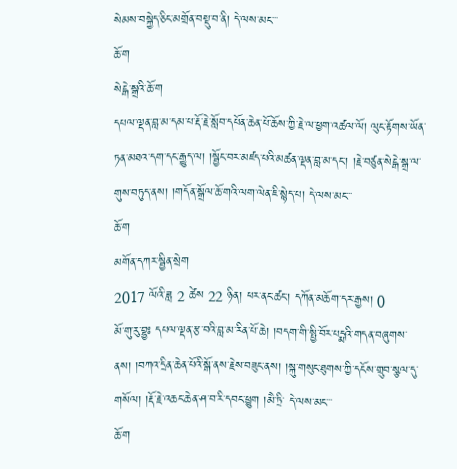སེམས་བསྐྱེད་ཅིང་མགྲོན་བསྡུ་བ་ནི། དེ་ལས་མང་་་
ཆོ་ག
སེངྒེ་སྒྲའི་ཆོ་ག
དཔལ་ལྡན་བླ་མ་དམ་པ་རྡོ་རྗེ་སློབ་དཔོན་ཆེན་པོ་ཆོས་ཀྱི་རྗེ་ལ་ཕྱག་འཚལ་ལོ། ལུང་རྟོགས་ཡོན་ཏན་མཐའ་དག་དང་རྒྱུད་ལ། །སྦྱོང་བར་མཛད་པའི་མཚན་ལྡན་བླ་མ་དང་། །རྗེ་བཙུན་སེངྒེ་སྒྲ་ལ་གུས་བཏུད་ནས། །གདོན་སྒྲོལ་ཆོ་གའི་ལག་ལེན་ཇི་སྙེད་པ། དེ་ལས་མང་་་
ཆོ་ག
མགོན་དཀར་སྦྱིན་སྲེག
2017 ལོའི་ཟླ 2 ཚེས 22 ཉིན། ཕར་ནང་ཚང་། དཀོན་མཆོག་དར་རྒྱས། 0
མོ་གུ་རུ་བྷྱཿ དཔལ་ལྡན་རྩ་བའི་བླ་མ་རིན་པོ་ཆེ། །བདག་གི་སྤྱི་བོར་པདྨའི་གདན་བཞུགས་ནས། །བཀའ་དྲིན་ཆེན་པོའི་སྒོ་ནས་རྗེས་བཟུང་ནས། །སྐུ་གསུང་ཐུགས་ཀྱི་དངོས་གྲུབ་སྩལ་དུ་གསོལ། །རྡོ་རྗེ་འཆང་ཆེན་ཤ་བ་རི་དབང་ཕྱུག །མཻ་ཏྲི་ དེ་ལས་མང་་་
ཆོ་ག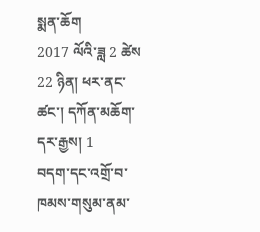སྨན་ཆོག
2017 ལོའི་ཟླ 2 ཚེས 22 ཉིན། ཕར་ནང་ཚང་། དཀོན་མཆོག་དར་རྒྱས། 1
བདག་དང་འགྲོ་བ་ཁམས་གསུམ་ནམ་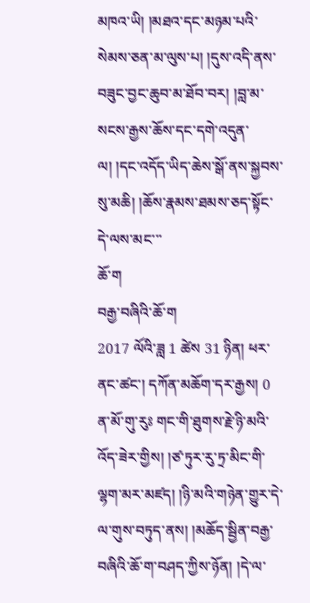མཁའ་ཡི། །མཐའ་དང་མཉམ་པའི་སེམས་ཅན་མ་ལུས་པ། །དུས་འདི་ནས་བཟུང་བྱང་ཆུབ་མ་ཐོབ་བར། །བླ་མ་སངས་རྒྱས་ཆོས་དང་དགེ་འདུན་ལ། །དང་འདོད་ཡིད་ཆེས་སྒོ་ནས་སྐྱབས་སུ་མཆི། །ཆོས་རྣམས་ཐམས་ཅད་སྟོང་ དེ་ལས་མང་་་
ཆོ་ག
བརྒྱ་བཞིའི་ཆོ་ག
2017 ལོའི་ཟླ 1 ཚེས 31 ཉིན། ཕར་ནང་ཚང་། དཀོན་མཆོག་དར་རྒྱས། 0
ན་མོ་གུ་རུཿ གང་གི་ཐུགས་རྗེ་ཉི་མའི་འོད་ཟེར་གྱིས། །ཙ་ཏུར་རུ་ཏྲ་མིང་གི་ལྷག་མར་མཛད། །ཉི་མའི་གཉེན་གྱུར་དེ་ལ་གུས་བཏུད་ནས། །མཆོད་སྦྱིན་བརྒྱ་བཞིའི་ཆོ་ག་བཤད་ཀྱིས་ཉོན། །དེ་ལ་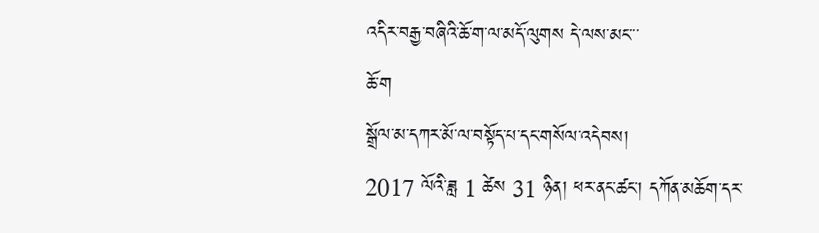འདིར་བརྒྱ་བཞིའི་ཆོ་ག་ལ་མདོ་ལུགས དེ་ལས་མང་་་
ཆོ་ག
སྒྲོལ་མ་དཀར་མོ་ལ་བསྟོད་པ་དང་གསོལ་འདེབས།
2017 ལོའི་ཟླ 1 ཚེས 31 ཉིན། ཕར་ནང་ཚང་། དཀོན་མཆོག་དར་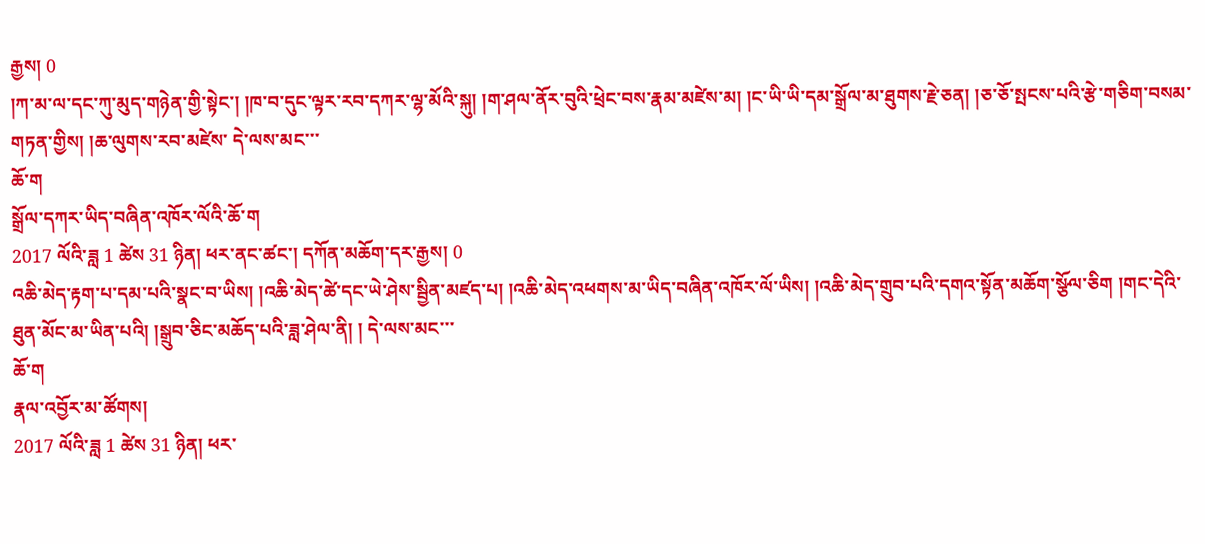རྒྱས། 0
།ཀ་མ་ལ་དང་ཀུ་མུད་གཉེན་གྱི་སྟེང་། །ཁ་བ་དུང་ལྟར་རབ་དཀར་ལྷ་མོའི་སྐུ། །ག་ཤལ་ནོར་བུའི་ཕྲེང་བས་རྣམ་མཛེས་མ། །ང་ཡི་ཡི་དམ་སྒྲོལ་མ་ཐུགས་རྗེ་ཅན། །ཅ་ཅོ་སྤངས་པའི་རྩེ་གཅིག་བསམ་གཏན་གྱིས། །ཆ་ལུགས་རབ་མཛེས་ དེ་ལས་མང་་་
ཆོ་ག
སྒྲོལ་དཀར་ཡིད་བཞིན་འཁོར་ལོའི་ཆོ་ག
2017 ལོའི་ཟླ 1 ཚེས 31 ཉིན། ཕར་ནང་ཚང་། དཀོན་མཆོག་དར་རྒྱས། 0
འཆི་མེད་རྟག་པ་དམ་པའི་སྣང་བ་ཡིས། །འཆི་མེད་ཚེ་དང་ཡེ་ཤེས་སྦྱིན་མཛད་པ། །འཆི་མེད་འཕགས་མ་ཡིད་བཞིན་འཁོར་ལོ་ཡིས། །འཆི་མེད་གྲུབ་པའི་དགའ་སྟོན་མཆོག་སྩོལ་ཅིག །གང་དེའི་ཐུན་མོང་མ་ཡིན་པའི། །སྒྲུབ་ཅིང་མཆོད་པའི་ཟླ་ཤེལ་ནི། ། དེ་ལས་མང་་་
ཆོ་ག
རྣལ་འབྱོར་མ་ཚོགས།
2017 ལོའི་ཟླ 1 ཚེས 31 ཉིན། ཕར་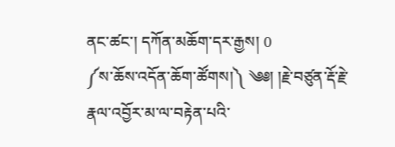ནང་ཚང་། དཀོན་མཆོག་དར་རྒྱས། 0
༼ས་ཆོས་འདོན་ཆོག་ཚོགས།༽ ༄༅། །རྗེ་བཙུན་རྡོ་རྗེ་རྣལ་འབྱོར་མ་ལ་བརྟེན་པའི་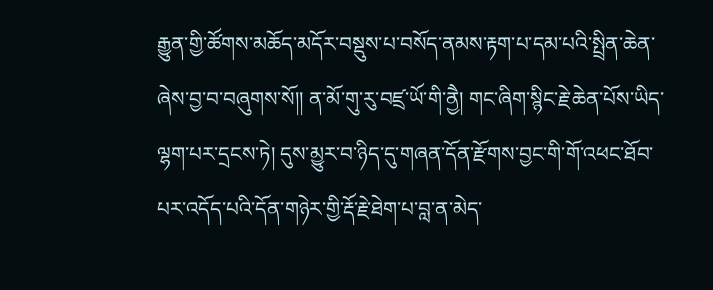རྒྱུན་གྱི་ཚོགས་མཆོད་མདོར་བསྡུས་པ་བསོད་ནམས་རྟག་པ་དམ་པའི་སྤྲིན་ཆེན་ཞེས་བྱ་བ་བཞུགས་སོ།། ན་མོ་གུ་རུ་བཛྲ་ཡོ་གི་ནྱཻ། གང་ཞིག་སྙིང་རྗེ་ཆེན་པོས་ཡིད་ལྷག་པར་དྲངས་ཏེ། དུས་མྱུར་བ་ཉིད་དུ་གཞན་དོན་རྫོགས་བྱང་གི་གོ་འཕང་ཐོབ་པར་འདོད་པའི་དོན་གཉེར་གྱི་རྡོ་རྗེ་ཐེག་པ་བླ་ན་མེད་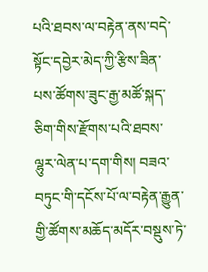པའི་ཐབས་ལ་བརྟེན་ནས་བདེ་སྟོང་དབྱེར་མེད་ཀྱི་རྩིས་ཟིན་པས་ཚོགས་ཟུང་རྒྱ་མཚོ་སྐད་ཅིག་གིས་རྫོགས་པའི་ཐབས་ལྷུར་ལེན་པ་དག་གིས། བཟའ་བཏུང་གི་དངོས་པོ་ལ་བརྟེན་རྒྱུན་གྱི་ཚོགས་མཆོད་མདོར་བསྡུས་ཏེ་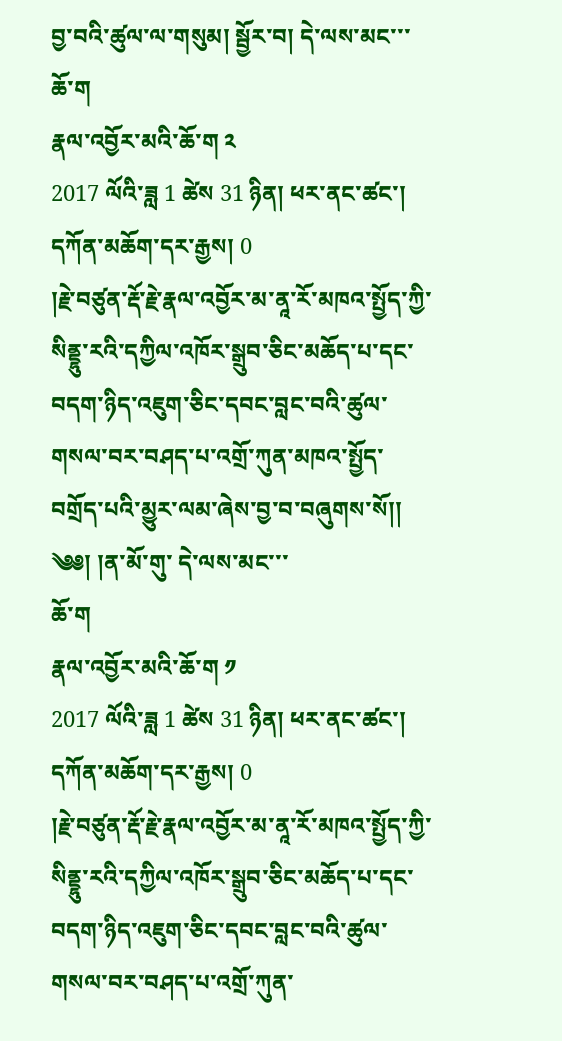བྱ་བའི་ཚུལ་ལ་གསུམ། སྦྱོར་བ། དེ་ལས་མང་་་
ཆོ་ག
རྣལ་འབྱོར་མའི་ཆོ་ག ༢
2017 ལོའི་ཟླ 1 ཚེས 31 ཉིན། ཕར་ནང་ཚང་། དཀོན་མཆོག་དར་རྒྱས། 0
།རྗེ་བཙུན་རྡོ་རྗེ་རྣལ་འབྱོར་མ་ནཱ་རོ་མཁའ་སྤྱོད་ཀྱི་སིནྡྷུ་རའི་དཀྱིལ་འཁོར་སྒྲུབ་ཅིང་མཆོད་པ་དང་བདག་ཉིད་འཇུག་ཅིང་དབང་བླང་བའི་ཚུལ་གསལ་བར་བཤད་པ་འགྲོ་ཀུན་མཁའ་སྤྱོད་བགྲོད་པའི་མྱུར་ལམ་ཞེས་བྱ་བ་བཞུགས་སོ།། ༄༅། །ན་མོ་གུ་ དེ་ལས་མང་་་
ཆོ་ག
རྣལ་འབྱོར་མའི་ཆོ་ག ༡
2017 ལོའི་ཟླ 1 ཚེས 31 ཉིན། ཕར་ནང་ཚང་། དཀོན་མཆོག་དར་རྒྱས། 0
།རྗེ་བཙུན་རྡོ་རྗེ་རྣལ་འབྱོར་མ་ནཱ་རོ་མཁའ་སྤྱོད་ཀྱི་སིནྡྷུ་རའི་དཀྱིལ་འཁོར་སྒྲུབ་ཅིང་མཆོད་པ་དང་བདག་ཉིད་འཇུག་ཅིང་དབང་བླང་བའི་ཚུལ་གསལ་བར་བཤད་པ་འགྲོ་ཀུན་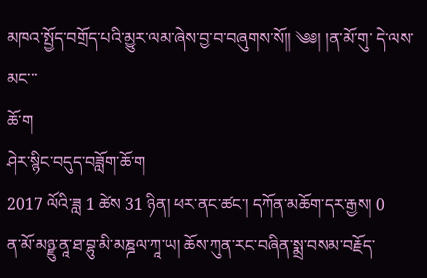མཁའ་སྤྱོད་བགྲོད་པའི་མྱུར་ལམ་ཞེས་བྱ་བ་བཞུགས་སོ།། ༄༅། །ན་མོ་གུ་ དེ་ལས་མང་་་
ཆོ་ག
ཤེར་སྙིང་བདུད་བཟློག་ཆོ་ག
2017 ལོའི་ཟླ 1 ཚེས 31 ཉིན། ཕར་ནང་ཚང་། དཀོན་མཆོག་དར་རྒྱས། 0
ན་མོ་མཉྫུ་ནཱ་ཐ་བྷུ་མི་མཎྜལ་ཀཱ་ཡ། ཆོས་ཀུན་རང་བཞིན་སྨྲ་བསམ་བརྗོད་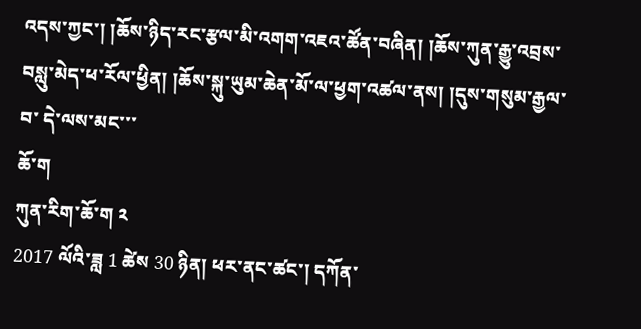འདས་ཀྱང་། །ཆོས་ཉིད་རང་རྩལ་མི་འགག་འཇའ་ཚོན་བཞིན། །ཆོས་ཀུན་རྒྱུ་འབྲས་བསླུ་མེད་ཕ་རོལ་ཕྱིན། །ཆོས་སྐུ་ཡུམ་ཆེན་མོ་ལ་ཕྱག་འཚལ་ནས། །དུས་གསུམ་རྒྱལ་བ་ དེ་ལས་མང་་་
ཆོ་ག
ཀུན་རིག་ཆོ་ག ༢
2017 ལོའི་ཟླ 1 ཚེས 30 ཉིན། ཕར་ནང་ཚང་། དཀོན་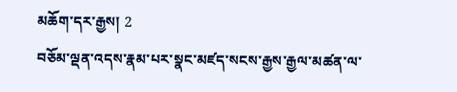མཆོག་དར་རྒྱས། 2
བཅོམ་ལྡན་འདས་རྣམ་པར་སྣང་མཛད་སངས་རྒྱས་རྒྱལ་མཚན་ལ་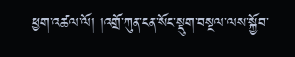ཕྱག་འཚལ་ལོ། །འགྲོ་ཀུན་ངན་སོང་སྡུག་བསྔལ་ལས་སྐྱོབ་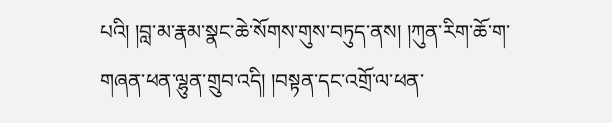པའི། །བླ་མ་རྣམ་སྣང་ཆེ་སོགས་གུས་བཏུད་ནས། །ཀུན་རིག་ཆོ་ག་གཞན་ཕན་ལྷུན་གྲུབ་འདི། །བསྟན་དང་འགྲོ་ལ་ཕན་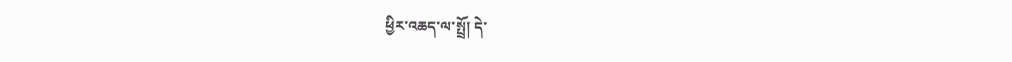ཕྱིར་འཆད་ལ་སྤྲོ། དེ་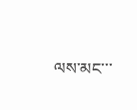ལས་མང་་་